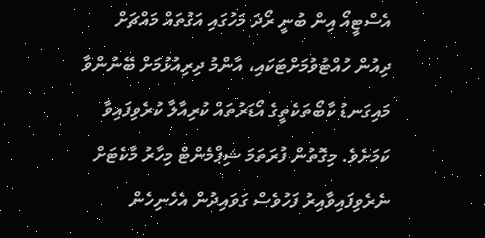އެސްޓީއޯ އިން ބުނީ ރޯދަ މަހުގައި އަގުތައް މައްޗަށް ދިއުން ހުއްޓުވުމަށްޓަކައި، އާންމު ދިރިއުޅުމަށް ބޭނުންވާ މައިގަނޑު ކާބޯތަކެތީގެ އޯޑަރުތައް ކުރިއާލާ ކުރެވިފައިވާ ކަމަށެވެ. މިގޮތުން ފުރަތަމަ ޝިޕްމެންޓް މިހާރު މާކެޓަށް ނެރެވިފައިވާއިރު ފަހުވެސް ގަވައިދުން އެހެނިހެން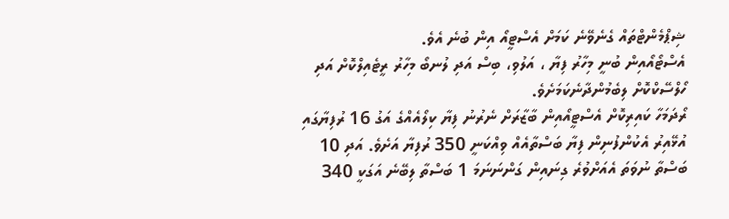ޝިޕްމެންޓްތައް ގެނެވޭނެ ކަމަށް އެސްޓީއޯ އިން ބުނެ އެވެ.
އެސްޓޯއޯއިން ބުނީ މިހާރު ފިޔާ ، އަލުވި، ބިސް އަދި ލުނބޯ މިހާރު ރީޓެއިލްކޮށް އަދި ހޯލްސޭކްކޮށް ލިބެމުންދާނެކަމަށެވެ.
ރޯދަމަހާ ކައިރިކޮށް އެސްޓީއޯއިން ބާޒާރަށް ނެރުނު ފިޔާ ކިލޯއެއްގެ އަގު 16 ރުފިޔާގައި އުޅޭއިރު އެކުންފުނިން ފިޔާ ބަސްތާއެއް ވިއްކަނީ 350 ރުފިޔާ އަށެވެ. އަދި 10 ބަސްތާ ނުވަތަ އެއަށްވުރެ ގިނައިން ގަންނަނަމަ 1 ބަސްތާ ލިބޭނެ އަގަކީ 340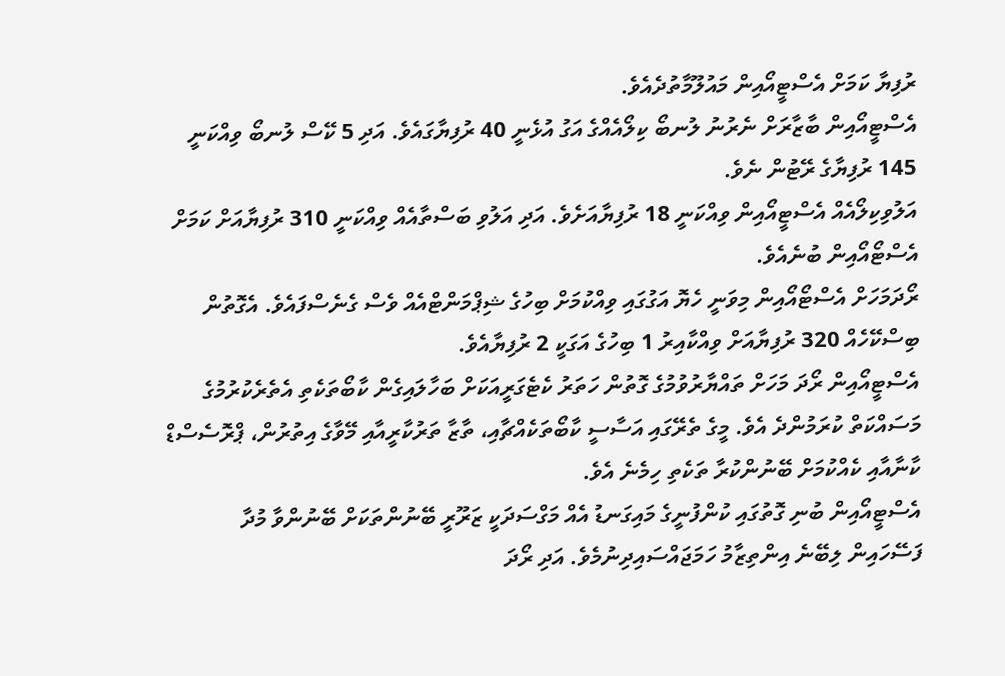ރުފިޔާ ކަމަށް އެސްޓީއޯއިން މައުލޫމާތުދެއެވެ.
އެސްޓީއޯއިން ބާޒާރަށް ނެރުނު ލުނބޯ ކިލޯއެއްގެ އަގު އުޅެނީ 40 ރުފިޔާގައެވެ. އަދި 5 ކޭސް ލުނބޯ ވިއްކަނީ 145 ރުފިޔާގެ ރޭޓުން ނެވެ.
އަލުވިކިލޯއެއް އެސްޓީއޯއިން ވިއްކަނީ 18 ރުފިޔާއަށެވެ. އަދި އަލުވި ބަސްތާއެއް ވިއްކަނީ 310 ރުފިޔާއަށް ކަމަށް އެސްޓޯއޯއިން ބުނެއެވެ.
ރޯދަމަހަށް އެސްޓޯއޯއިން މިވަނީ ހެޔޮ އަގުގައި ވިއްކުމަށް ބިހުގެ ޝިޕްމަންޓްއެއް ވެސް ގެނެސްފައެވެ. އެގޮތުން ބިސްކޭހެއް 320 ރުފިޔާއަށް ވިއްކާއިރު 1 ބިހުގެ އަގަކީ 2 ރުފިޔާއެވެ.
އެސްޓީއޯއިން ރޯދަ މަހަށް ތައްޔާރުވުމުގެ ގޮތުން ހަތަރު ކެޓެގަރީއަކަށް ބަހާލައިގެން ކާބޯތަކެތި އެތެރެކުރުމުގެ މަސައްކަތް ކުރަމުންދެ އެވެ. މީގެ ތެރޭގައި އަސާސީ ކާބޯތަކެއްޗާއި، ތާޒާ ތަރުކާރީއާއި މޭވާގެ އިތުރުން، ޕްރޮސެސްޑް ކާނާއާއި ކެއްކުމަށް ބޭނުންކުރާ ތަކެތި ހިމެނެ އެވެ.
އެސްޓީއޯއިން ބުނި ގޮތުގައި ކުންފުނީގެ މައިގަނޑު އެއް މަގްސަދަކީ ޒަރޫރީ ބޭނުންތަކަށް ބޭނުންވާ މުދާ ފަސޭހައިން ލިބޭނެ އިންތިޒާމު ހަމަޖައްސައިދިނުމެވެ. އަދި ރޯދަ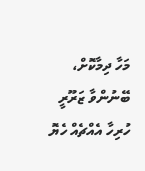މަހާ ދިމާކޮށް، ބޭނުންވާ ޒަރޫރީ ހުރިހާ އެއްޗެއް ހެޔޮ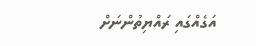އަގެއްގައި ރައްޔިތުންނަށް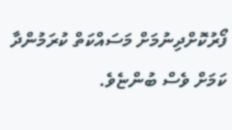ފޯރުކޮށްދިނުމަށް މަސައްކަތް ކުރަމުންދާ ކަމަށް ވެސް ބުންޏެވެ.